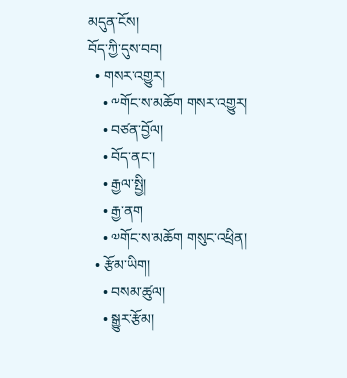མདུན་ངོས།
བོད་ཀྱི་དུས་བབ།
  • གསར་འགྱུར།
    • ༸གོང་ས་མཆོག གསར་འགྱུར།
    • བཙན་བྱོལ།
    • བོད་ནང་།
    • རྒྱལ་སྤྱི།
    • རྒྱ་ནག
    • ༧གོང་ས་མཆོག གསུང་འཕྲིན།
  • རྩོམ་ཡིག།
    • བསམ་ཚུལ།
    • སྒྱུར་རྩོམ།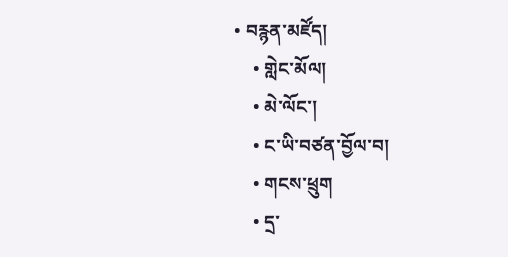• བརྙན་མཛོད།
    • གླེང་མོལ།
    • མེ་ལོང་།
    • ང་ཡི་བཙན་བྱོལ་བ།
    • གངས་ཕྲུག
    • དྲ་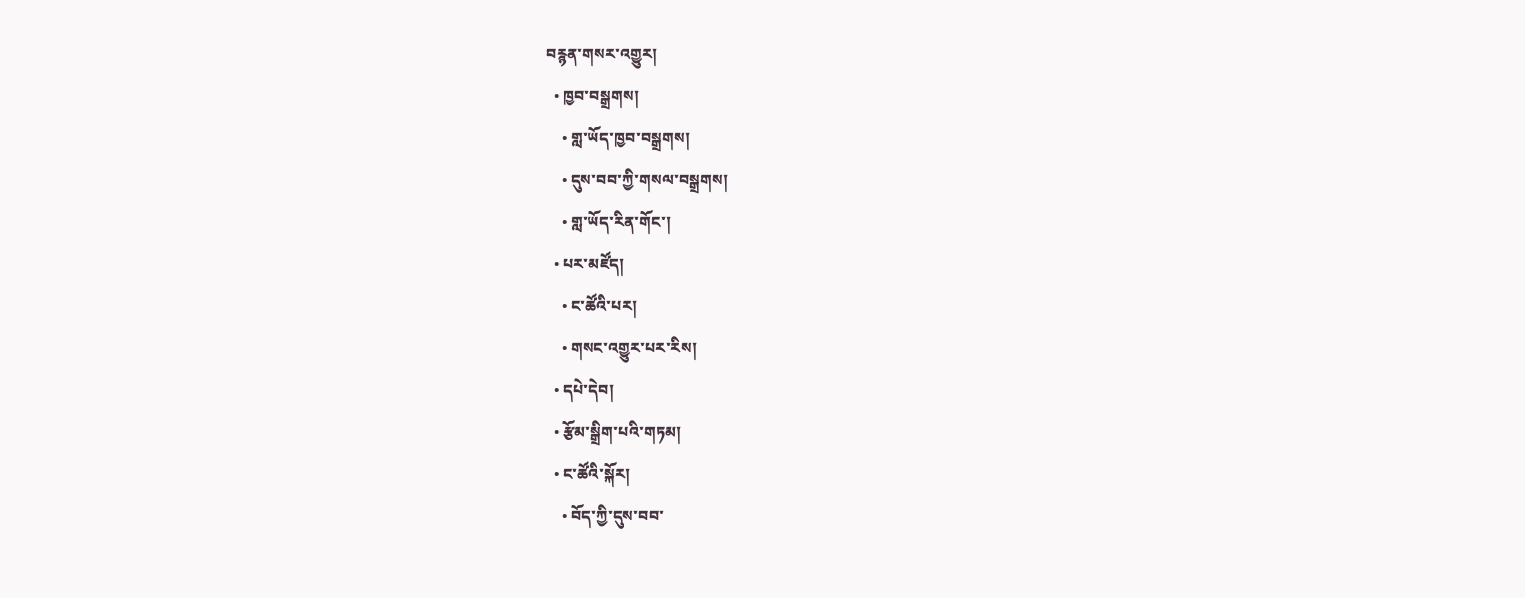བརྙན་གསར་འགྱུར།
  • ཁྱབ་བསྒྲགས།
    • གླ་ཡོད་ཁྱབ་བསྒྲགས།
    • དུས་བབ་ཀྱི་གསལ་བསྒྲགས།
    • གླ་ཡོད་རིན་གོང་།
  • པར་མཛོད།
    • ང་ཚོའི་པར།
    • གསང་འགྱུར་པར་རིས།
  • དཔེ་དེབ།
  • རྩོམ་སྒྲིག་པའི་གཏམ།
  • ང་ཚོའི་སྐོར།
    • བོད་ཀྱི་དུས་བབ་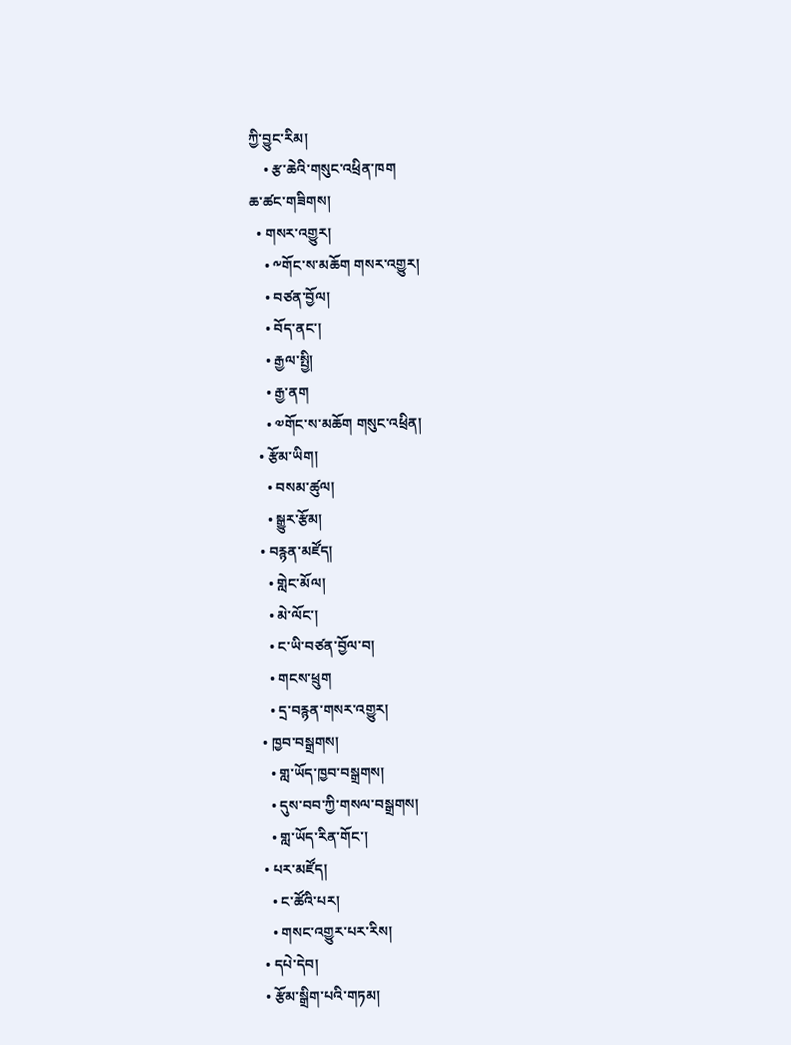ཀྱི་བྱུང་རིམ།
    • རྩ་ཆེའི་གསུང་འཕྲིན་ཁག
ཆ་ཚང་གཟིགས།
  • གསར་འགྱུར།
    • ༸གོང་ས་མཆོག གསར་འགྱུར།
    • བཙན་བྱོལ།
    • བོད་ནང་།
    • རྒྱལ་སྤྱི།
    • རྒྱ་ནག
    • ༧གོང་ས་མཆོག གསུང་འཕྲིན།
  • རྩོམ་ཡིག།
    • བསམ་ཚུལ།
    • སྒྱུར་རྩོམ།
  • བརྙན་མཛོད།
    • གླེང་མོལ།
    • མེ་ལོང་།
    • ང་ཡི་བཙན་བྱོལ་བ།
    • གངས་ཕྲུག
    • དྲ་བརྙན་གསར་འགྱུར།
  • ཁྱབ་བསྒྲགས།
    • གླ་ཡོད་ཁྱབ་བསྒྲགས།
    • དུས་བབ་ཀྱི་གསལ་བསྒྲགས།
    • གླ་ཡོད་རིན་གོང་།
  • པར་མཛོད།
    • ང་ཚོའི་པར།
    • གསང་འགྱུར་པར་རིས།
  • དཔེ་དེབ།
  • རྩོམ་སྒྲིག་པའི་གཏམ།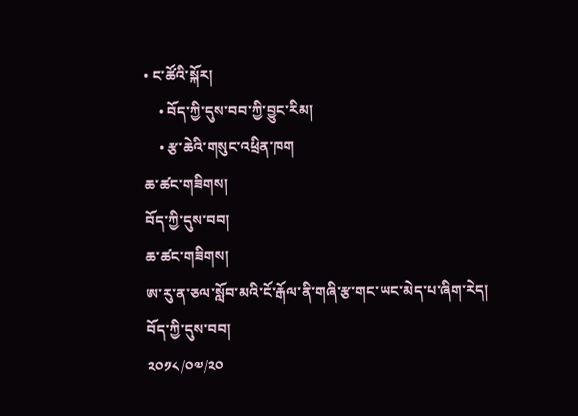• ང་ཚོའི་སྐོར།
    • བོད་ཀྱི་དུས་བབ་ཀྱི་བྱུང་རིམ།
    • རྩ་ཆེའི་གསུང་འཕྲིན་ཁག
ཆ་ཚང་གཟིགས།
བོད་ཀྱི་དུས་བབ།
ཆ་ཚང་གཟིགས།
ཨ་རུ་ན་ཅལ་སློབ་མའི་ངོ་རྒོལ་ནི་གཞི་རྩ་གང་ཡང་མེད་པ་ཞིག་རེད།
བོད་ཀྱི་དུས་བབ།
༢༠༡༨/༠༧/༢༠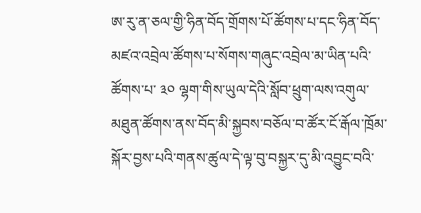ཨ་རུ་ན་ཅལ་གྱི་ཧིན་བོད་གྲོགས་པོ་ཚོགས་པ་དང་ཧིན་བོད་མཛའ་འབྲེལ་ཚོགས་པ་སོགས་གཞུང་འབྲེལ་མ་ཡིན་པའི་ཚོགས་པ་ ༣༠ ལྷག་གིས་ཡུལ་དེའི་སློབ་ཕྲུག་ལས་འགུལ་མཐུན་ཚོགས་ནས་བོད་མི་སྐྱབས་བཅོལ་བ་ཚོར་ངོ་རྒོལ་ཁྲོམ་སྐོར་བྱས་པའི་གནས་ཚུལ་དེ་ལྟ་བུ་བསྐྱར་དུ་མི་འབྱུང་བའི་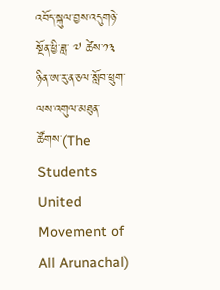འབོད་སྐུལ་བྱས་འདུགཉེ་སྔོན་ཕྱི་ཟླ་ ༧ ཚེས་༡༣ ཉིན་ཨ་རུ་ན་ཅལ་སློབ་ཕྲུག་ལས་འགུལ་མཐུན་ཚོགས་(The Students United Movement of All Arunachal)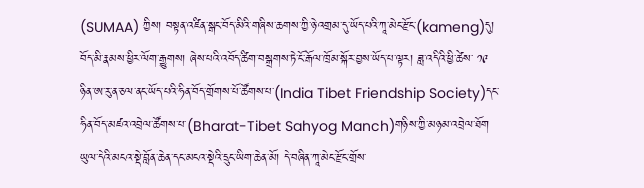(SUMAA) ཀྱིས། བསྟན་འཛིན་སྒང་བོད་མིའི་གཞིས་ཆགས་ཀྱི་ཉེ་འགྲམ་དུ་ཡོད་པའི་ཀཱ་མེང་རྫོང་(kameng)དུ། བོད་མི་རྣམས་ཕྱིར་ལོག་རྒྱུགས། ཞེས་པའི་འབོད་ཚིག་བསྒྲགས་ཏེ་ངོ་རྒོལ་ཁྲོམ་སྐོར་བྱས་ཡོད་པ་ལྟར། ཟླ་འདིའི་ཕྱི་ཚེས་ ༡༩ ཉིན་ཨ་རུ་ན་ཅལ་ནང་ཡོད་པའི་ཧིན་བོད་གྲོགས་པོ་ཚོགས་པ་(India Tibet Friendship Society)དང་ཧིན་བོད་མཛའ་འབྲེལ་ཚོགས་པ་(Bharat-Tibet Sahyog Manch)གཉིས་ཀྱི་མཉམ་འབྲེལ་ཐོག ཡུལ་དེའི་མངའ་སྡེ་བློན་ཆེན་དང་མངའ་སྡེའི་དྲུང་ཡིག་ཆེན་མོ། དེ་བཞིན་ཀཱ་མེང་རྫོང་གྲོས་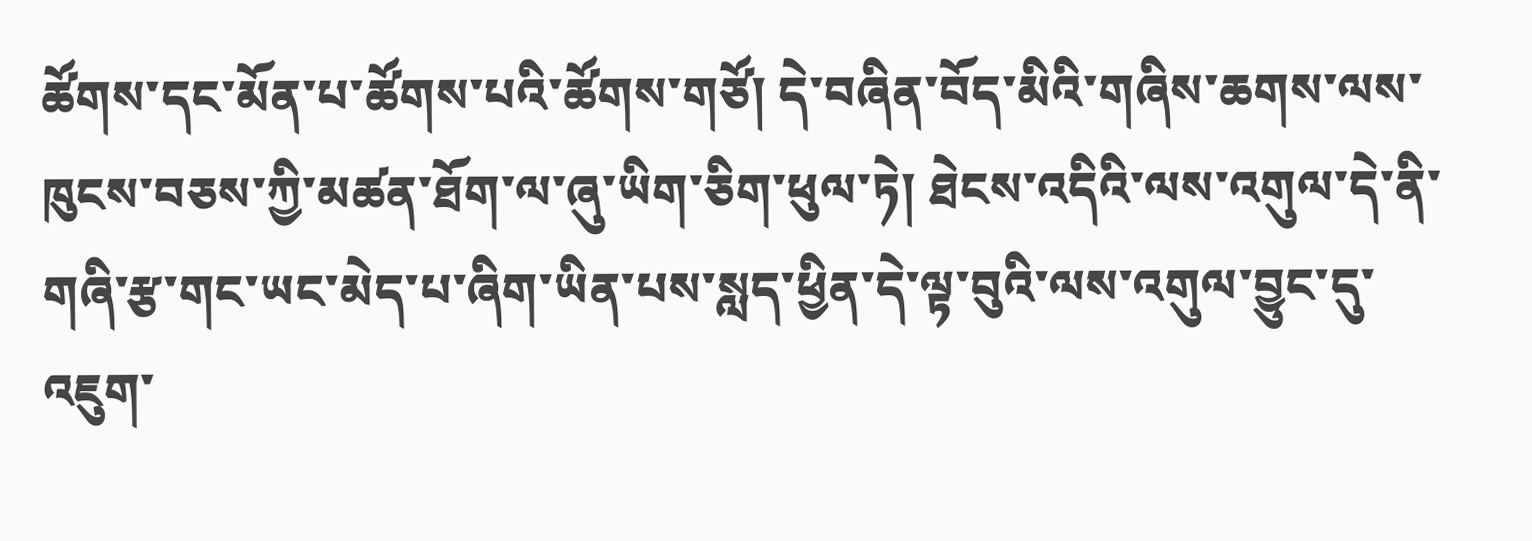ཚོགས་དང་མོན་པ་ཚོགས་པའི་ཚོགས་གཙོ། དེ་བཞིན་བོད་མིའི་གཞིས་ཆགས་ལས་ཁུངས་བཅས་ཀྱི་མཚན་ཐོག་ལ་ཞུ་ཡིག་ཅིག་ཕུལ་ཏེ། ཐེངས་འདིའི་ལས་འགུལ་དེ་ནི་གཞི་རྩ་གང་ཡང་མེད་པ་ཞིག་ཡིན་པས་སླད་ཕྱིན་དེ་ལྟ་བུའི་ལས་འགུལ་བྱུང་དུ་འཇུག་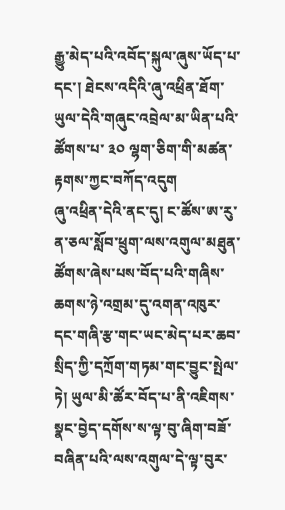རྒྱུ་མེད་པའི་འབོད་སྐུལ་ཞུས་ཡོད་པ་དང་། ཐེངས་འདིའི་ཞུ་འཕྲིན་ཐོག་ཡུལ་དེའི་གཞུང་འབྲེལ་མ་ཡིན་པའི་ཚོགས་པ་ ༣༠ ལྷག་ཅིག་གི་མཚན་རྟགས་ཀྱང་བཀོད་འདུག
ཞུ་འཕྲིན་དེའི་ནང་དུ། ང་ཚོས་ཨ་རུ་ན་ཅལ་སློབ་ཕྲུག་ལས་འགུལ་མཐུན་ཚོགས་ཞེས་པས་བོད་པའི་གཞིས་ཆགས་ཉེ་འགྲམ་དུ་འགན་འཁུར་དང་གཞི་རྩ་གང་ཡང་མེད་པར་ཆབ་སྲིད་ཀྱི་དཀྲོག་གཏམ་གང་བྱུང་སྤེལ་ཏེ། ཡུལ་མི་ཚོར་བོད་པ་ནི་འཇིགས་སྣང་བྱེད་དགོས་ས་ལྟ་བུ་ཞིག་བཟོ་བཞིན་པའི་ལས་འགུལ་དེ་ལྟ་བུར་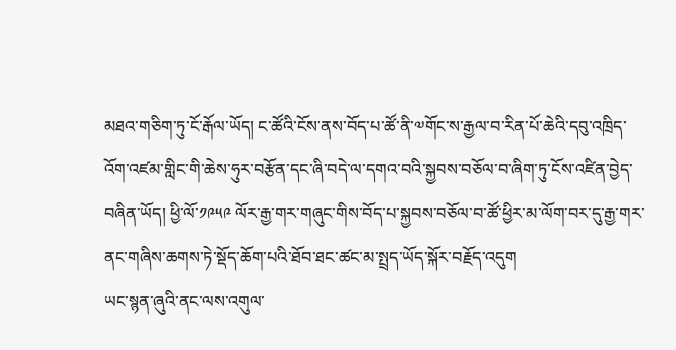མཐའ་གཅིག་ཏུ་ངོ་རྒོལ་ཡོད། ང་ཚོའི་ངོས་ནས་བོད་པ་ཚོ་ནི་༧གོང་ས་རྒྱལ་བ་རིན་པོ་ཆེའི་དབུ་འཁྲིད་འོག་འཛམ་གླིང་གི་ཆེས་ཧུར་བརྩོན་དང་ཞི་བདེ་ལ་དགའ་བའི་སྐྱབས་བཅོལ་བ་ཞིག་ཏུ་ངོས་འཛིན་བྱེད་བཞིན་ཡོད། ཕྱི་ལོ་༡༩༥༩ ལོར་རྒྱ་གར་གཞུང་གིས་བོད་པ་སྐྱབས་བཅོལ་བ་ཚོ་ཕྱིར་མ་ལོག་བར་དུ་རྒྱ་གར་ནང་གཞིས་ཆགས་ཏེ་སྡོད་ཆོག་པའི་ཐོབ་ཐང་ཚང་མ་སྤྲད་ཡོད་སྐོར་བརྗོད་འདུག
ཡང་སྙན་ཞུའི་ནང་ལས་འགུལ་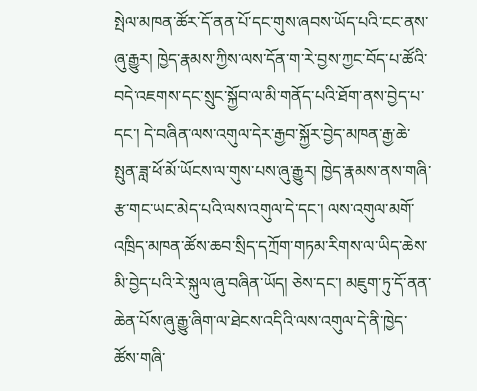སྤེལ་མཁན་ཚོར་དོ་ནན་པོ་དང་གུས་ཞབས་ཡོད་པའི་ངང་ནས་ཞུ་རྒྱུར། ཁྱེད་རྣམས་ཀྱིས་ལས་དོན་ག་རེ་བྱས་ཀྱང་བོད་པ་ཚོའི་བདེ་འཇགས་དང་སྲུང་སྐྱོབ་ལ་མི་གནོད་པའི་ཐོག་ནས་བྱེད་པ་དང་། དེ་བཞིན་ལས་འགུལ་དེར་རྒྱབ་སྐྱོར་བྱེད་མཁན་རྒྱ་ཆེ་སྤུན་ཟླ་ཕོ་མོ་ཡོངས་ལ་གུས་པས་ཞུ་རྒྱུར། ཁྱེད་རྣམས་ནས་གཞི་རྩ་གང་ཡང་མེད་པའི་ལས་འགུལ་དེ་དང་། ལས་འགུལ་མགོ་འཁྲིད་མཁན་ཚོས་ཆབ་སྲིད་དཀྲོག་གཏམ་རིགས་ལ་ཡིད་ཆེས་མི་བྱེད་པའི་རེ་སྐུལ་ཞུ་བཞིན་ཡོད། ཅེས་དང་། མཇུག་ཏུ་དོ་ནན་ཆེན་པོས་ཞུ་རྒྱུ་ཞིག་ལ་ཐེངས་འདིའི་ལས་འགུལ་དེ་ནི་ཁྱེད་ཚོས་གཞི་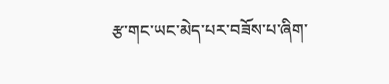རྩ་གང་ཡང་མེད་པར་བཟོས་པ་ཞིག་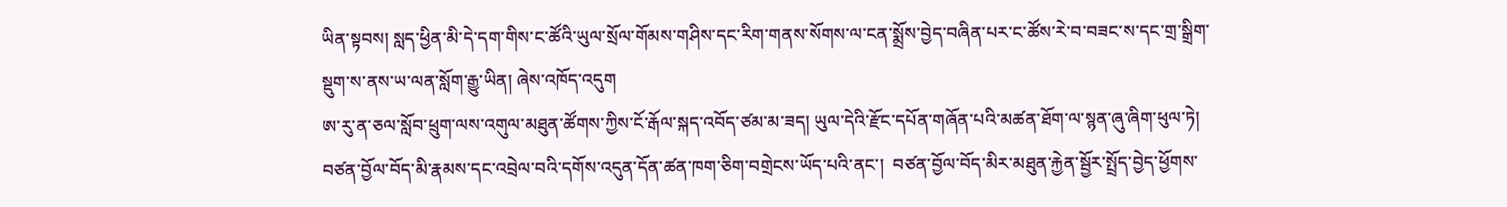ཡིན་སྟབས། སླད་ཕྱིན་མི་དེ་དག་གིས་ང་ཚོའི་ཡུལ་སྲོལ་གོམས་གཤིས་དང་རིག་གནས་སོགས་ལ་ངན་སྨྲོས་བྱེད་བཞིན་པར་ང་ཚོས་རེ་བ་བཟང་ས་དང་གྲ་སྒྲིག་སྡུག་ས་ནས་ཡ་ལན་སློག་རྒྱུ་ཡིན། ཞེས་འཁོད་འདུག
ཨ་རུ་ན་ཅལ་སློབ་ཕྲུག་ལས་འགུལ་མཐུན་ཚོགས་ཀྱིས་ངོ་རྒོལ་སྐད་འབོད་ཙམ་མ་ཟད། ཡུལ་དེའི་རྫོང་དཔོན་གཞོན་པའི་མཚན་ཐོག་ལ་སྙན་ཞུ་ཞིག་ཕུལ་ཏེ།  བཙན་བྱོལ་བོད་མི་རྣམས་དང་འབྲེལ་བའི་དགོས་འདུན་དོན་ཚན་ཁག་ཅིག་བགྲེངས་ཡོད་པའི་ནང་།  བཙན་བྱོལ་བོད་མིར་མཐུན་རྐྱེན་སྦྱོར་སྤྲོད་བྱེད་ཕྱོགས་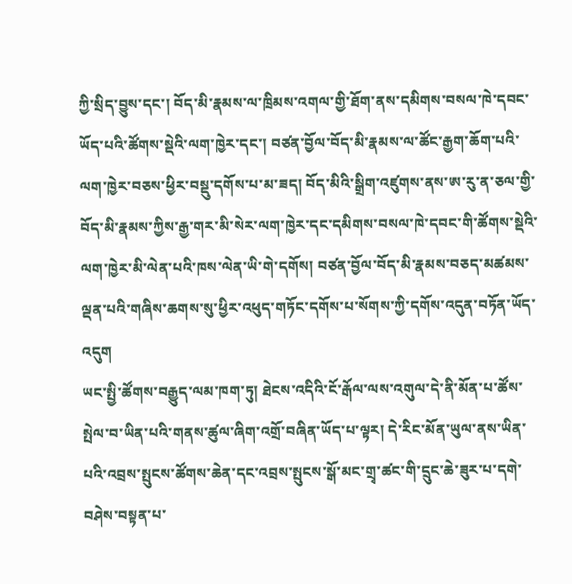ཀྱི་སྲིད་བྱུས་དང་། བོད་མི་རྣམས་ལ་ཁྲིམས་འགལ་གྱི་ཐོག་ནས་དམིགས་བསལ་ཁེ་དབང་ཡོད་པའི་ཚོགས་སྡེའི་ལག་ཁྱེར་དང་། བཙན་བྱོལ་བོད་མི་རྣམས་ལ་ཚོང་རྒྱག་ཆོག་པའི་ལག་ཁྱེར་བཅས་ཕྱིར་བསྡུ་དགོས་པ་མ་ཟད། བོད་མིའི་སྒྲིག་འཛུགས་ནས་ཨ་རུ་ན་ཅལ་གྱི་བོད་མི་རྣམས་ཀྱིས་རྒྱ་གར་མི་སེར་ལག་ཁྱེར་དང་དམིགས་བསལ་ཁེ་དབང་གི་ཚོགས་སྡེའི་ལག་ཁྱེར་མི་ལེན་པའི་ཁས་ལེན་ཡི་གེ་དགོས། བཙན་བྱོལ་བོད་མི་རྣམས་བཅད་མཚམས་ལྡན་པའི་གཞིས་ཆགས་སུ་ཕྱིར་འཕུད་གཏོང་དགོས་པ་སོགས་ཀྱི་དགོས་འདུན་བཏོན་ཡོད་འདུག
ཡང་སྤྱི་ཚོགས་བརྒྱུད་ལམ་ཁག་ཏུ། ཐེངས་འདིའི་ངོ་རྒོལ་ལས་འགུལ་དེ་ནི་མོན་པ་ཚོས་སྤེལ་བ་ཡིན་པའི་གནས་ཚུལ་ཞིག་འགྲོ་བཞིན་ཡོད་པ་ལྟར། དེ་རིང་མོན་ཡུལ་ནས་ཡིན་པའི་འབྲས་སྤུངས་ཚོགས་ཆེན་དང་འབྲས་སྤུངས་སྒོ་མང་གྲྭ་ཚང་གི་དྲུང་ཆེ་ཟུར་པ་དགེ་བཤེས་བསྟན་པ་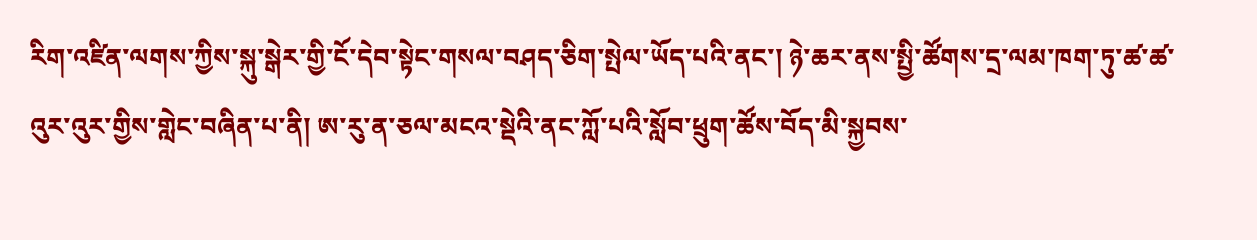རིག་འཛིན་ལགས་ཀྱིས་སྐུ་སྒེར་གྱི་ངོ་དེབ་སྟེང་གསལ་བཤད་ཅིག་སྤེལ་ཡོད་པའི་ནང་། ཉེ་ཆར་ནས་སྤྱི་ཚོགས་དྲ་ལམ་ཁག་ཏུ་ཚ་ཚ་འུར་འུར་གྱིས་གླེང་བཞིན་པ་ནི། ཨ་རུ་ན་ཅལ་མངའ་སྡེའི་ནང་ཀློ་པའི་སློབ་ཕྲུག་ཚོས་བོད་མི་སྐྱབས་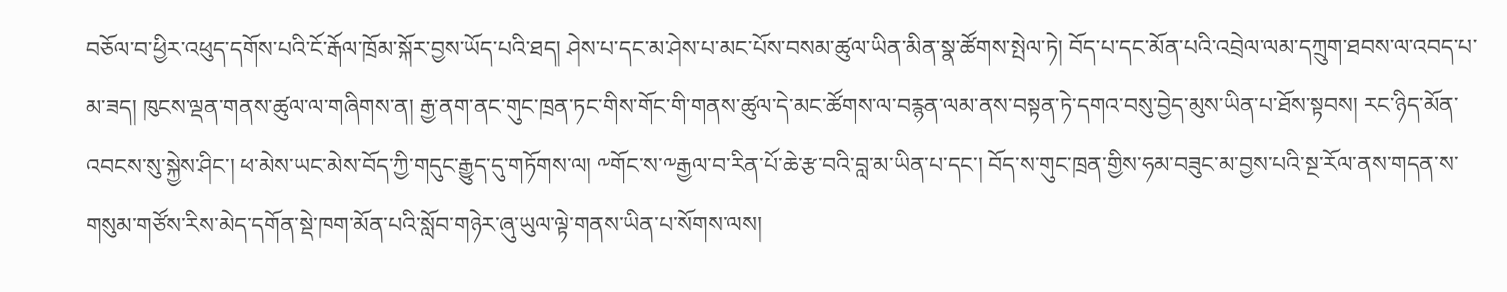བཅོལ་བ་ཕྱིར་འཕུད་དགོས་པའི་ངོ་རྒོལ་ཁྲོམ་སྐོར་བྱས་ཡོད་པའི་ཐད། ཤེས་པ་དང་མ་ཤེས་པ་མང་པོས་བསམ་ཚུལ་ཡིན་མིན་སྣ་ཚོགས་སྤེལ་ཏེ། བོད་པ་དང་མོན་པའི་འབྲེལ་ལམ་དཀྲུག་ཐབས་ལ་འབད་པ་མ་ཟད། ཁུངས་ལྡན་གནས་ཚུལ་ལ་གཞིགས་ན། རྒྱ་ནག་ནང་གུང་ཁྲན་ཏང་གིས་གོང་གི་གནས་ཚུལ་དེ་མང་ཚོགས་ལ་བརྙན་ལམ་ནས་བསྟན་ཏེ་དགའ་བསུ་བྱེད་མུས་ཡིན་པ་ཐོས་སྟབས། རང་ཉིད་མོན་འབངས་སུ་སྐྱེས་ཤིང་། ཕ་མེས་ཡང་མེས་བོད་ཀྱི་གདུང་རྒྱུད་དུ་གཏོགས་ལ། ༸གོང་ས་༸རྒྱལ་བ་རིན་པོ་ཆེ་རྩ་བའི་བླ་མ་ཡིན་པ་དང་། བོད་ས་གུང་ཁྲན་གྱིས་ཧམ་བཟུང་མ་བྱས་པའི་སྔ་རོལ་ནས་གདན་ས་གསུམ་གཙོས་རིས་མེད་དགོན་སྡེ་ཁག་མོན་པའི་སློབ་གཉེར་ཞུ་ཡུལ་ལྟེ་གནས་ཡིན་པ་སོགས་ལས།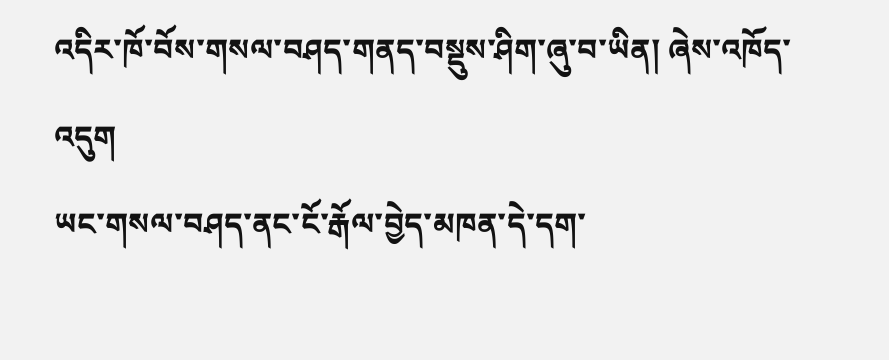འདིར་ཁོ་བོས་གསལ་བཤད་གནད་བསྡུས་ཤིག་ཞུ་བ་ཡིན། ཞེས་འཁོད་འདུག
ཡང་གསལ་བཤད་ནང་ངོ་རྒོལ་བྱེད་མཁན་དེ་དག་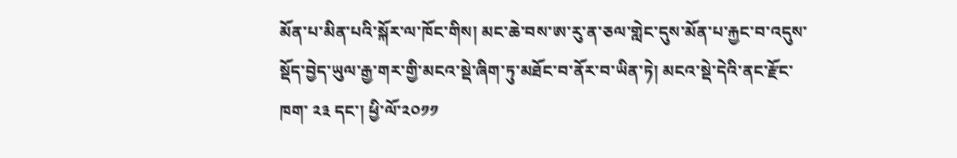མོན་པ་མིན་པའི་སྐོར་ལ་ཁོང་གིས། མང་ཆེ་བས་ཨ་རུ་ན་ཅལ་གླེང་དུས་མོན་པ་རྐྱང་བ་འདུས་སྡོད་བྱེད་ཡུལ་རྒྱ་གར་གྱི་མངའ་སྡེ་ཞིག་ཏུ་མཐོང་བ་ནོར་བ་ཡིན་ཏེ། མངའ་སྡེ་དེའི་ནང་རྫོང་ཁག་ ༢༣ དང་། ཕྱི་ལོ་༢༠༡༡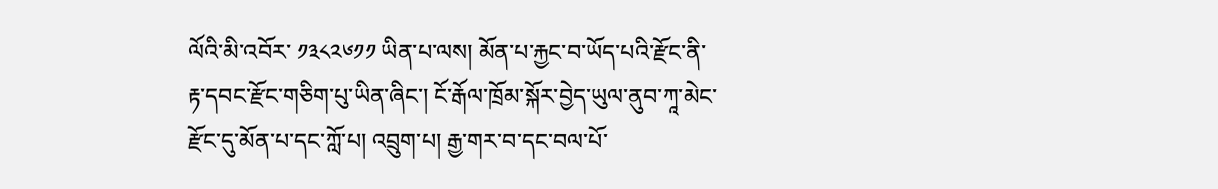ལོའི་མི་འབོར་ ༡༣༨༢༦༡༡ ཡིན་པ་ལས། མོན་པ་རྐྱང་བ་ཡོད་པའི་རྫོང་ནི་རྟ་དབང་རྫོང་གཅིག་པུ་ཡིན་ཞིང་། ངོ་རྒོལ་ཁྲོམ་སྐོར་བྱེད་ཡུལ་ནུབ་ཀཱ་མེང་རྫོང་དུ་མོན་པ་དང་ཀློ་པ། འབྲུག་པ། རྒྱ་གར་བ་དང་བལ་པོ་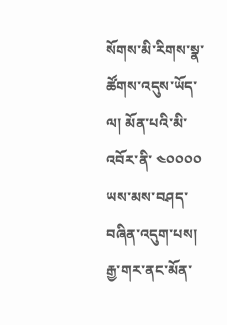སོགས་མི་རིགས་སྣ་ཚོགས་འདུས་ཡོད་ལ། མོན་པའི་མི་འབོར་ནི་ ༤༠༠༠༠ ཡས་མས་བཤད་བཞིན་འདུག་པས། རྒྱ་གར་ནང་མོན་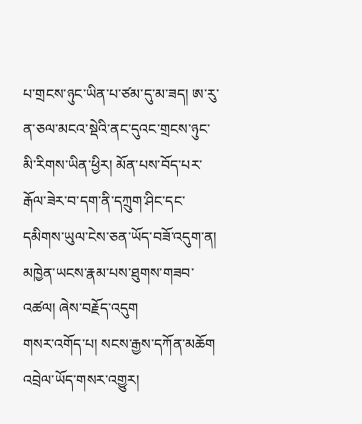པ་གྲངས་ཉུང་ཡིན་པ་ཙམ་དུ་མ་ཟད། ཨ་རུ་ན་ཅལ་མངའ་སྡེའི་ནང་དུའང་གྲངས་ཉུང་མི་རིགས་ཡིན་ཕྱིར། མོན་པས་བོད་པར་རྒོལ་ཟེར་བ་དག་ནི་དཀྲུག་ཤིང་དང་དམིགས་ཡུལ་ངེས་ཅན་ཡོད་བཟོ་འདུག་ན། མཁྱེན་ཡངས་རྣམ་པས་ཐུགས་གཟབ་འཚལ། ཞེས་བརྗོད་འདུག
གསར་འགོད་པ། སངས་རྒྱས་དཀོན་མཆོག
འབྲེལ་ཡོད་གསར་འགྱུར།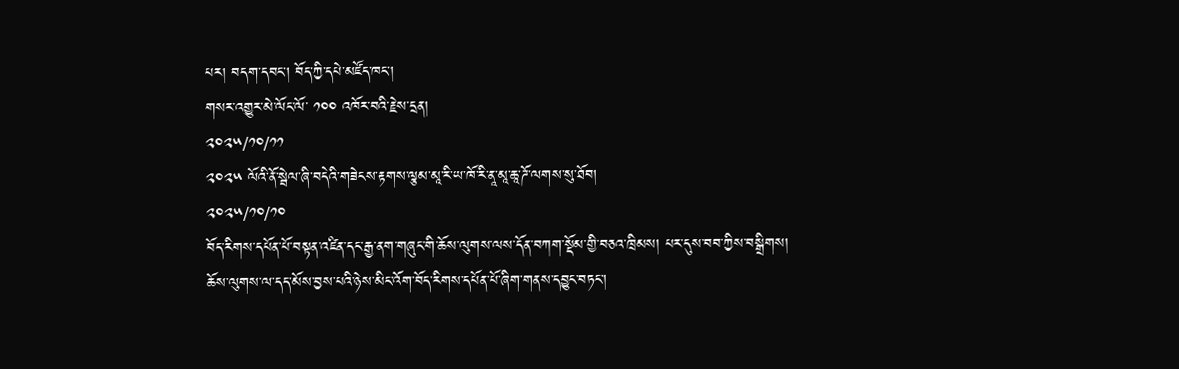པར། བདག་དབང་། བོད་ཀྱི་དཔེ་མཛོད་ཁང་།
གསར་འགྱུར་མེ་ལོང་ལོ་ ༡༠༠ འཁོར་བའི་རྗེས་དྲན།
༢༠༢༥/༡༠/༡༡
༢༠༢༥ ལོའི་ནོ་སྦེལ་ཞི་བདེའི་གཟེངས་རྟགས་ལྕམ་མཱ་རི་ཡ་ཁོ་རི་ནཱ་མཱ་ཆཱ་ཌོ་ལགས་སུ་ཐོབ།
༢༠༢༥/༡༠/༡༠
བོད་རིགས་དཔོན་པོ་བསྟན་འཛིན་དང་རྒྱ་ནག་གཞུང་གི་ཆོས་ལུགས་ལས་དོན་བཀག་སྡོམ་གྱི་བཅའ་ཁྲིམས། པར་དུས་བབ་ཀྱིས་བསྒྲིགས།
ཆོས་ལུགས་ལ་དད་མོས་བྱས་པའི་ཉེས་མིང་འོག་བོད་རིགས་དཔོན་པོ་ཞིག་གནས་དབྱུང་བཏང་།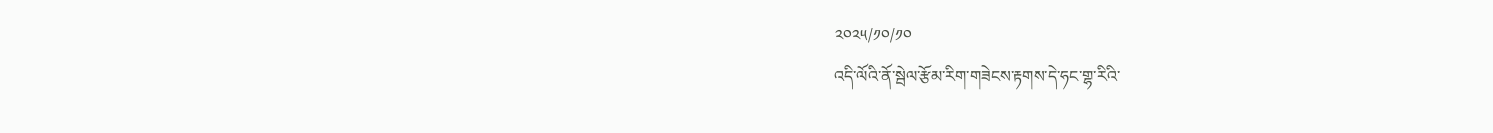༢༠༢༥/༡༠/༡༠
འདི་ལོའི་ནོ་སྦེལ་རྩོམ་རིག་གཟེངས་རྟགས་དེ་ཧང་གྷ་རིའི་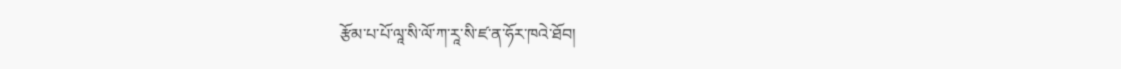རྩོམ་པ་པོ་ལཱ་སི་ལོ་ཀ་རཱ་སི་ཛ་ན་ཧོར་ཁའེ་ཐོབ།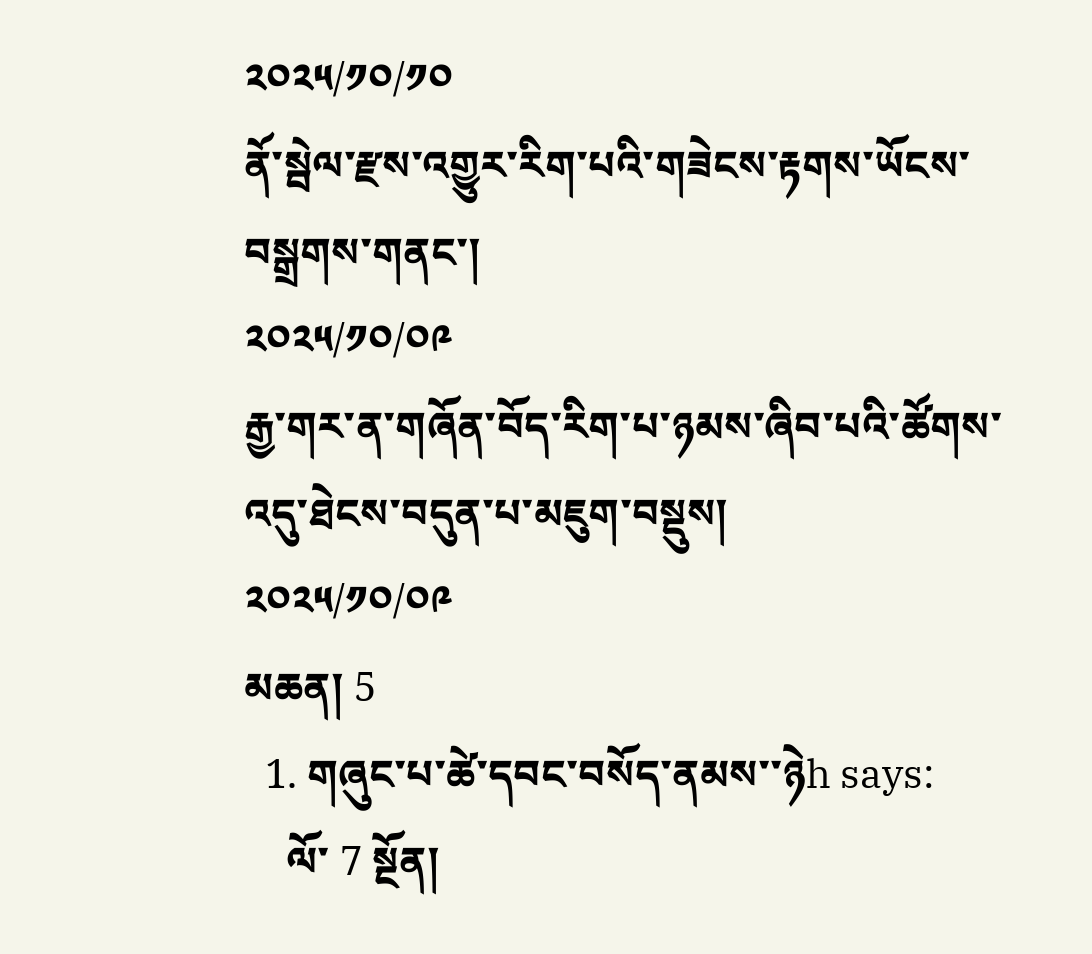༢༠༢༥/༡༠/༡༠
ནོ་སྦེལ་རྫས་འགྱུར་རིག་པའི་གཟེངས་རྟགས་ཡོངས་བསྒྲགས་གནང་།
༢༠༢༥/༡༠/༠༩
རྒྱ་གར་ན་གཞོན་བོད་རིག་པ་ཉམས་ཞིབ་པའི་ཚོགས་འདུ་ཐེངས་བདུན་པ་མཇུག་བསྡུས།
༢༠༢༥/༡༠/༠༩
མཆན། 5
  1. གཞུང་པ་ཚེ་དབང་བསོད་ནམས་་ཉེh says:
    ལོ་ 7 སྔོན།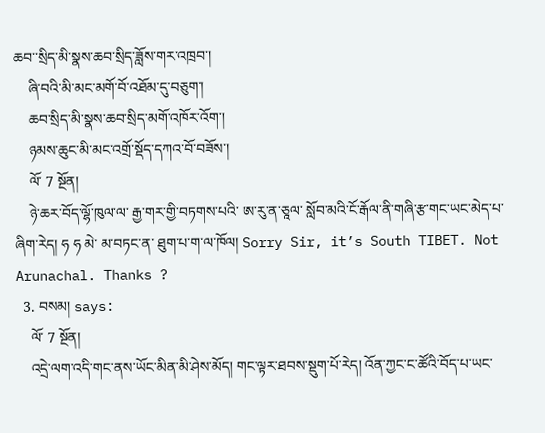ཆབ་་སྲིད་མི་སྣས་ཆབ་སྲིད་ཟློས་གར་འཁྲབ་།
    ཞི་བའི་མི་མང་མགོ་བོ་འཐོམ་དུ་བཅུག་།
    ཆབ་སྲིད་མི་སྣས་ཆབ་སྲིད་མགོ་འཁོར་འོག་།
    ཉམས་ཆུང་མི་མང་འགྲོ་སྡོད་དཀའ་བོ་བཟོས་།
    ལོ་ 7 སྔོན།
    ཉེ་ཆར་བོད་ལྷོ་ཁུལ་ལ་ རྒྱ་གར་གྱི་བཏགས་པའི་ ཨ་རུ་ན་ཅཱལ་ སློབ་མའི་ངོ་རྒོལ་ནི་གཞི་རྩ་གང་ཡང་མེད་པ་ཞིག་རེད། ཧ ཧ མེ་ མ་བཏང་ན་ ཐུག་པ་ག་ལ་ཁོལ། Sorry Sir, it’s South TIBET. Not Arunachal. Thanks ?
  3. བསམ། says:
    ལོ་ 7 སྔོན།
    འདྲེ་ལག་འདི་གང་ནས་ཡོང་མིན་མི་ཤེས་མོད། གང་ལྟར་ཐབས་སྡུག་པོ་རེད། འོན་ཀྱང་ང་ཚོའི་བོད་པ་ཡང་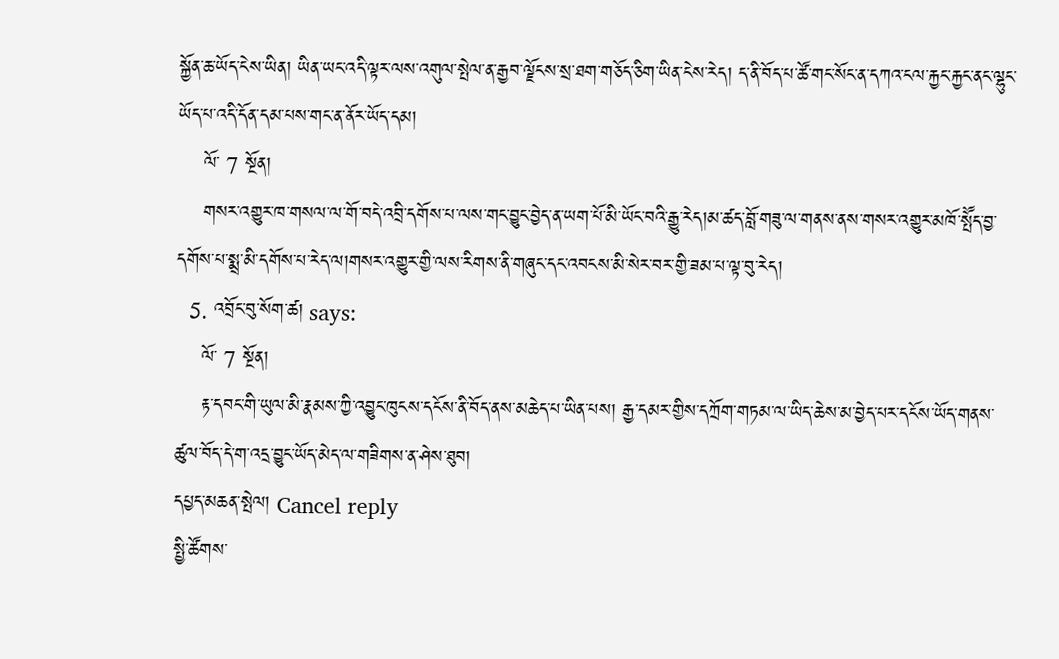སྐྱོན་ཆ་ཡོད་ངེས་ཡིན། ཡིན་ཡང་འདི་ལྟར་ལས་འགུལ་སྤེལ་ན་རྒྱབ་ལྗོངས་སྲ་ཐག་གཅོད་ཅིག་ཡིན་ངེས་རེད། ད་ནི་བོད་པ་ཚོ་གང་སོང་ན་དཀའ་ངལ་རྐྱང་རྐྱང་ནང་ལྷུང་ཡོད་པ་འདི་དོན་དམ་པས་གང་ན་ནོར་ཡོད་དམ།
    ལོ་ 7 སྔོན།
    གསར་འགྱུར་ཁ་གསལ་ལ་གོ་བདེ་འབྲི་དགོས་པ་ལས་གང་བྱུང་བྱེད་ན་ཡག་པོ་མི་ཡོང་བའི་རྒྱུ་རེད།མ་ཚད་བློ་གཟུ་ལ་གནས་ནས་གསར་འགྱུར་མཁོ་སྤཽད་བྱ་དགོས་པ་སྨྲ་མི་དགོས་པ་རེད་ལ།གསར་འགྱུར་གྱི་ལས་རིགས་ནི་གཞུང་དང་འབངས་མི་སེར་བར་གྱི་ཟམ་པ་ལྟ་བུ་རེད།
  5. འབྲོང་བུ་སོག་ཚ། says:
    ལོ་ 7 སྔོན།
    རྟ་དབང་གི་ཡུལ་མི་རྣམས་ཀྱི་འབྱུང་ཁུངས་དངོས་ནི་བོད་ནས་མཆེད་པ་ཡིན་པས། རྒྱ་དམར་གྱིས་དཀྲོག་གཏམ་ལ་ཡིད་ཆེས་མ་བྱེད་པར་དངོས་ཡོད་གནས་ཚུལ་བོད་དེ་ག་འདྲ་བྱུང་ཡོད་མེད་ལ་གཟིགས་ན་ཤེས་ཐུབ།
དཔྱད་མཆན་སྤེལ། Cancel reply
སྤྱི་ཚོགས་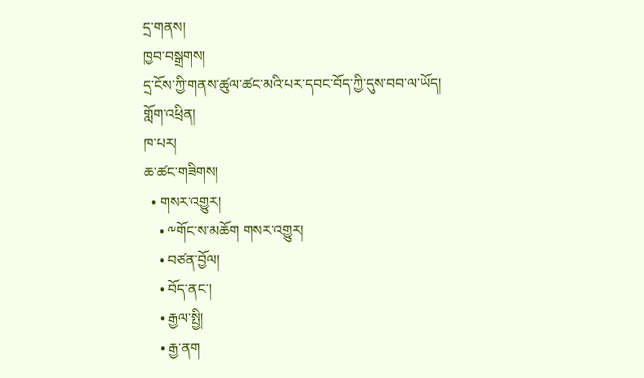དྲ་གནས།
ཁྱབ་བསྒྲགས།
དྲ་ངོས་ཀྱི་གནས་ཚུལ་ཚང་མའི་པར་དབང་བོད་ཀྱི་དུས་བབ་ལ་ཡོད།
གློག་འཕྲིན།
ཁ་པར།
ཆ་ཚང་གཟིགས།
  • གསར་འགྱུར།
    • ༸གོང་ས་མཆོག གསར་འགྱུར།
    • བཙན་བྱོལ།
    • བོད་ནང་།
    • རྒྱལ་སྤྱི།
    • རྒྱ་ནག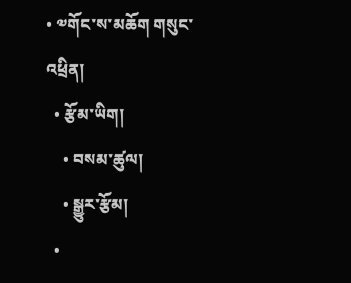• ༧གོང་ས་མཆོག གསུང་འཕྲིན།
  • རྩོམ་ཡིག།
    • བསམ་ཚུལ།
    • སྒྱུར་རྩོམ།
  •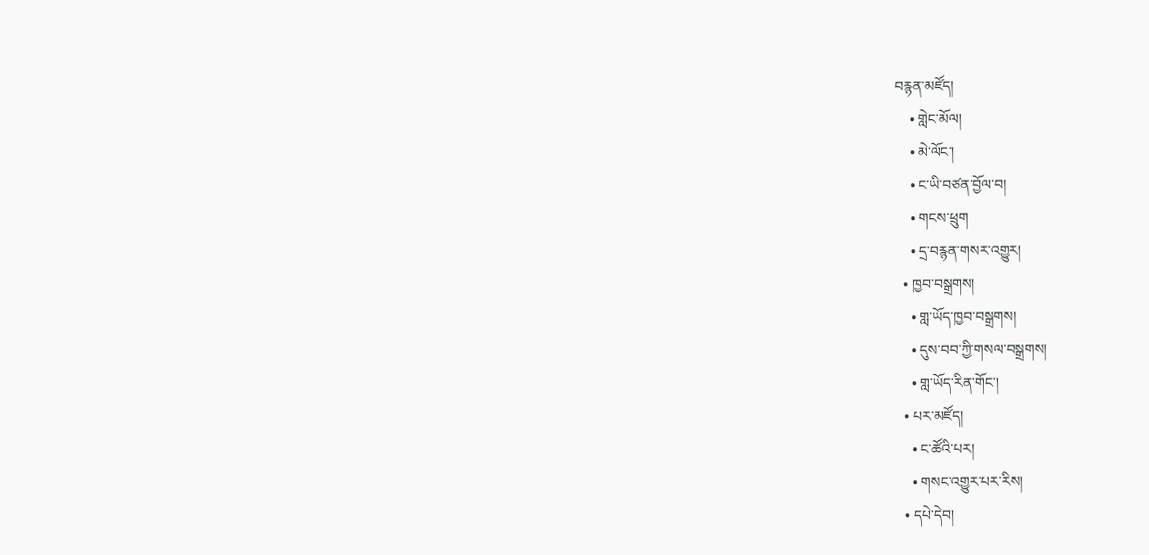བརྙན་མཛོད།
    • གླེང་མོལ།
    • མེ་ལོང་།
    • ང་ཡི་བཙན་བྱོལ་བ།
    • གངས་ཕྲུག
    • དྲ་བརྙན་གསར་འགྱུར།
  • ཁྱབ་བསྒྲགས།
    • གླ་ཡོད་ཁྱབ་བསྒྲགས།
    • དུས་བབ་ཀྱི་གསལ་བསྒྲགས།
    • གླ་ཡོད་རིན་གོང་།
  • པར་མཛོད།
    • ང་ཚོའི་པར།
    • གསང་འགྱུར་པར་རིས།
  • དཔེ་དེབ།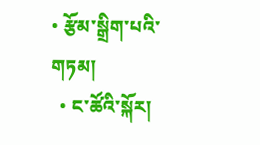• རྩོམ་སྒྲིག་པའི་གཏམ།
  • ང་ཚོའི་སྐོར།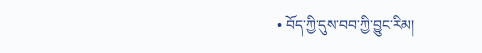• བོད་ཀྱི་དུས་བབ་ཀྱི་བྱུང་རིམ།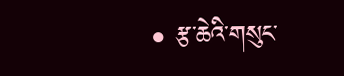• རྩ་ཆེའི་གསུང་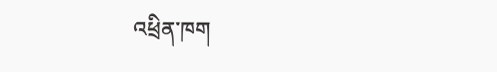འཕྲིན་ཁག